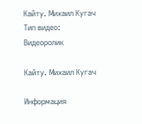Кайту. Михаил Кугач
Тип видео:
Видеоролик

Кайту. Михаил Кугач

Информация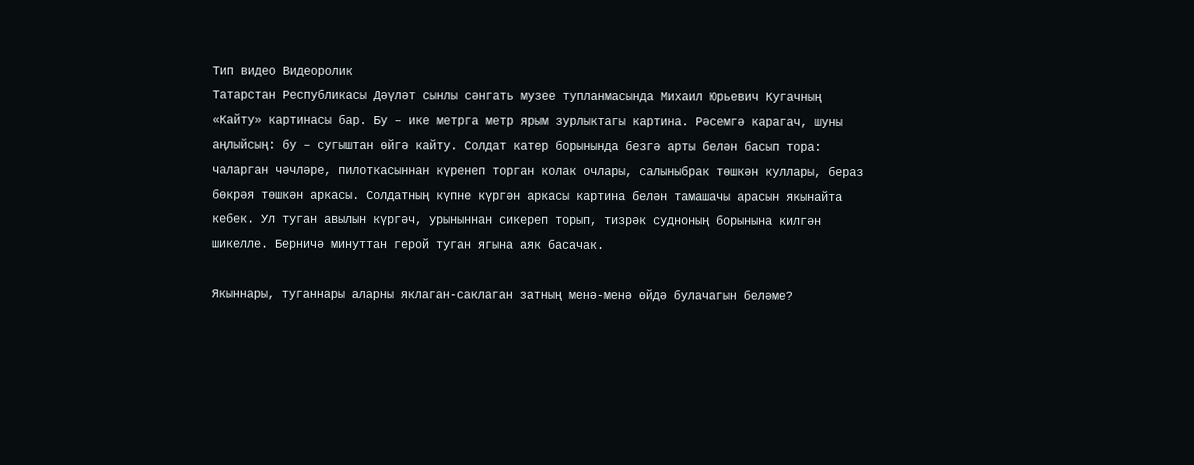Тип видео Видеоролик
Татарстан Республикасы Дәүләт сынлы сәнгать музее тупланмасында Михаил Юрьевич Кугачның «Кайту» картинасы бар. Бу – ике метрга метр ярым зурлыктагы картина. Рәсемгә карагач, шуны аңлыйсың: бу – сугыштан өйгә кайту. Солдат катер борынында безгә арты белән басып тора: чаларган чәчләре, пилоткасыннан күренеп торган колак очлары, салыныбрак төшкән куллары, бераз бөкрәя төшкән аркасы. Солдатның күпне күргән аркасы картина белән тамашачы арасын якынайта кебек. Ул туган авылын күргәч, урыныннан сикереп торып, тизрәк судноның борынына килгән шикелле. Берничә минуттан герой туган ягына аяк басачак.

Якыннары, туганнары аларны яклаган-саклаган затның менә-менә өйдә булачагын беләме?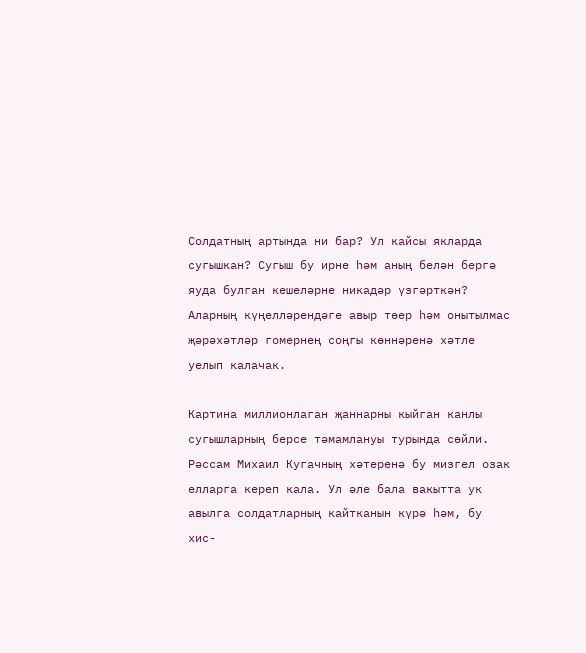Солдатның артында ни бар? Ул кайсы якларда сугышкан? Сугыш бу ирне һәм аның белән бергә яуда булган кешеләрне никадәр үзгәрткән? Аларның күңелләрендәге авыр төер һәм онытылмас җәрәхәтләр гомернең соңгы көннәренә хәтле уелып калачак.

Картина миллионлаган җаннарны кыйган канлы сугышларның берсе тәмамлануы турында сөйли. Рәссам Михаил Кугачның хәтеренә бу мизгел озак елларга кереп кала. Ул әле бала вакытта ук авылга солдатларның кайтканын күрә һәм, бу хис-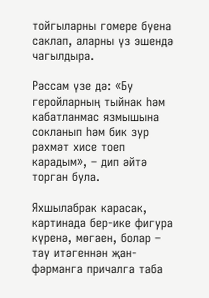тойгыларны гомере буена саклап, аларны үз эшендә чагылдыра.

Рәссам үзе дә: «Бу геройларның тыйнак һәм кабатланмас язмышына сокланып һәм бик зур рәхмәт хисе тоеп карадым», – дип әйтә торган була.

Яхшылабрак карасак, картинада бер-ике фигура күренә, мөгаен, болар – тау итәгеннән җан-фәрманга причалга таба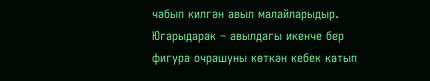чабып килгән авыл малайларыдыр. Югарыдарак – авылдагы икенче бер фигура очрашуны көткән кебек катып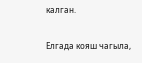калган.

Елгада кояш чагыла,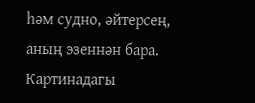һәм судно, әйтерсең, аның эзеннән бара. Картинадагы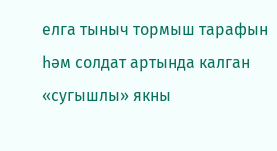елга тыныч тормыш тарафын һәм солдат артында калган «сугышлы» якны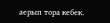аерып тора кебек.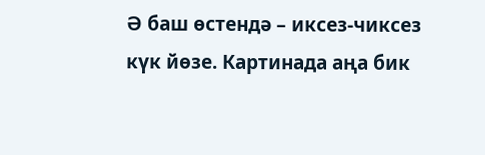Ә баш өстендә – иксез-чиксез күк йөзе. Картинада аңа бик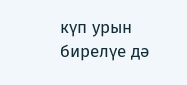күп урын бирелүе дә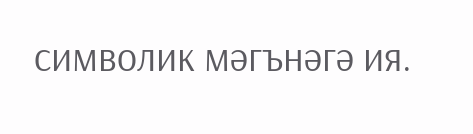символик мәгънәгә ия.